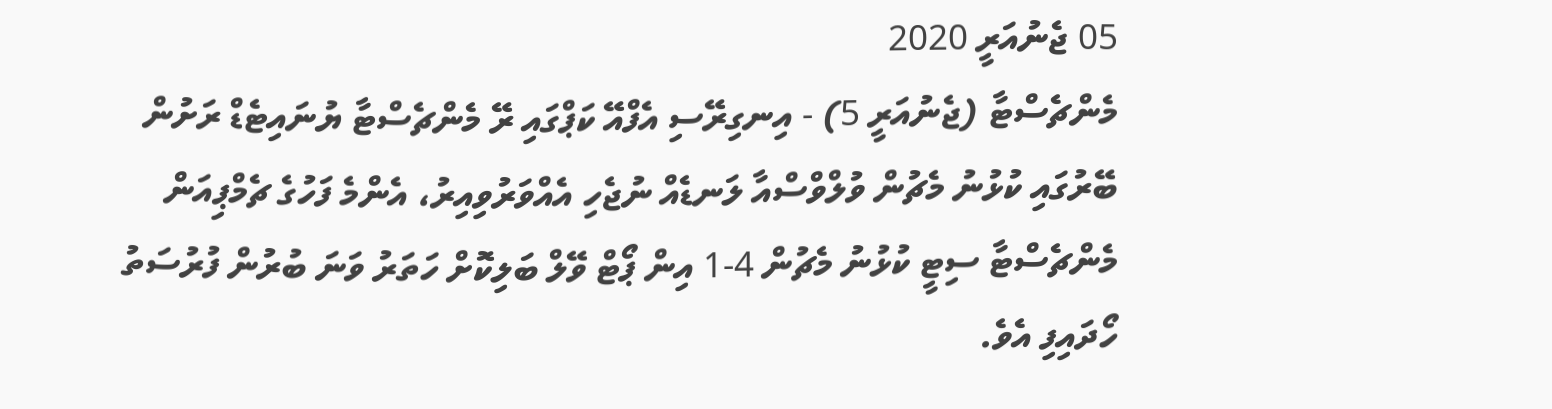05 ޖެނުއަރީ 2020
މެންޗެސްޓާ (ޖެނުއަރީ 5) - އިނގިރޭސި އެފްއޭ ކަޕްގައި ރޭ މެންޗެސްޓާ ޔުނައިޓެޑް ރަށުން ބޭރުގައި ކުޅުނު މެޗުން ވުލްވްސްއާ ލަނޑެއް ނުޖެހި އެއްވަރުވިއިރު، އެންމެ ފަހުގެ ޗެމްޕިއަން މެންޗެސްޓާ ސިޓީ ކުޅުނު މެޗުން 4-1 އިން ޕޯޓް ވޭލް ބަލިކޮށް ހަތަރު ވަނަ ބުރުން ފުރުސަތު ހޯދައިފި އެވެ.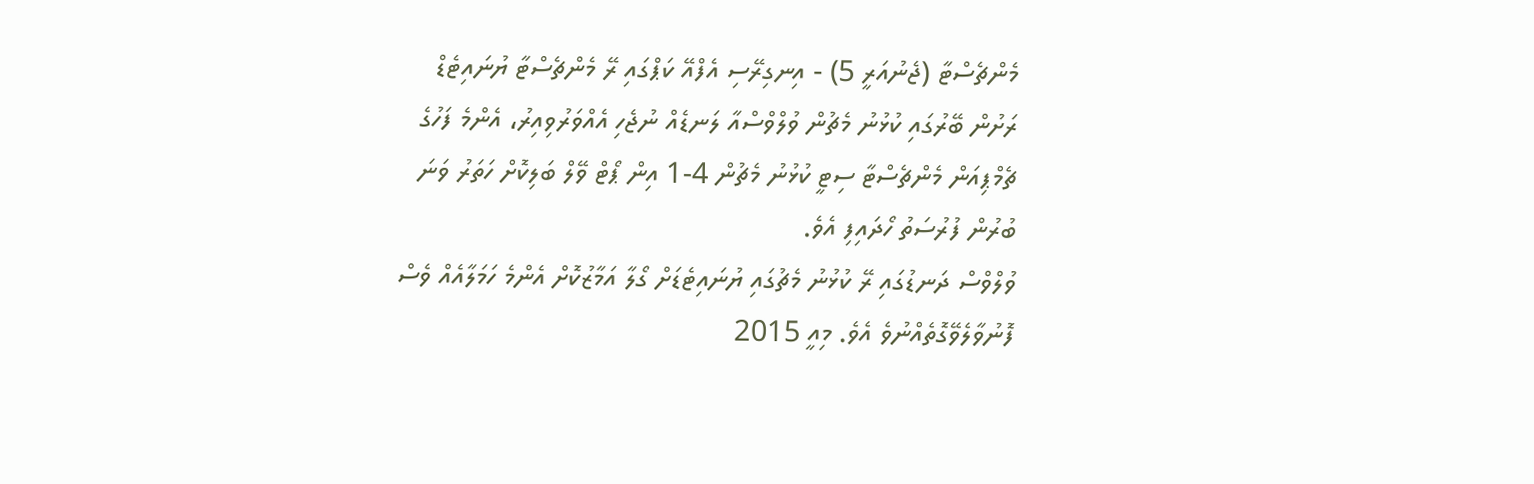މެންޗެސްޓާ (ޖެނުއަރީ 5) - އިނގިރޭސި އެފްއޭ ކަޕްގައި ރޭ މެންޗެސްޓާ ޔުނައިޓެޑް ރަށުން ބޭރުގައި ކުޅުނު މެޗުން ވުލްވްސްއާ ލަނޑެއް ނުޖެހި އެއްވަރުވިއިރު، އެންމެ ފަހުގެ ޗެމްޕިއަން މެންޗެސްޓާ ސިޓީ ކުޅުނު މެޗުން 4-1 އިން ޕޯޓް ވޭލް ބަލިކޮށް ހަތަރު ވަނަ ބުރުން ފުރުސަތު ހޯދައިފި އެވެ.
ވުލްވްސް ދަނޑުގައި ރޭ ކުޅުނު މެޗުގައި ޔުނައިޓެޑަށް ގޯލާ އަމާޒުކޮށް އެންމެ ހަމަލާއެއް ވެސް ފޮނުވާލެވޭގޮތެއްނުވެ އެވެ. މިއީ 2015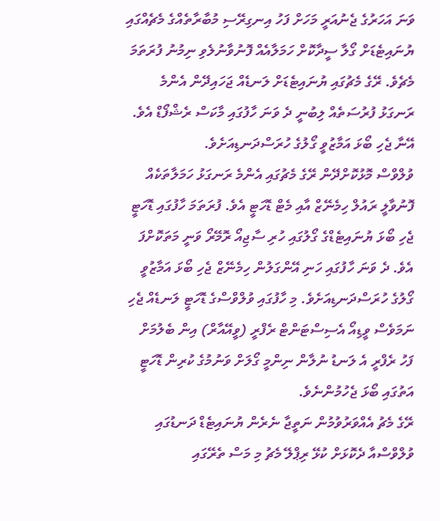ވަނަ އަހަރުގެ ޖެނުއަރީ މަހަށް ފަހު އިނގިރޭސި މުބާރާތެއްގެ މެޗެއްގައި ޔުނައިޓެޑަށް ގޯލާ ސީދާކޮށް ހަމަލާއެއް ފޮނުވާނުލެވި ނިމުނު ފުރަތަމަ މެޗެވެ. ރޭގެ މެޗުގައި ޔުނައިޓެޑަށް ލަނޑެއް ޖަހައިދޭން އެންމެ ރަނގަޅު ފުރުސަތެއް ލިބުނީ ދެ ވަނަ ހާފުގައި މާކަސް ރެޝްފޯޑް އެވެ. އޭނާ ޖެހި ބޯޅަ އަމާޒުވީ ގޯލުގެ ހުރަސްދަނޑިއަށެވެ.
ވުލްވްސް މޮޅުކޮށްދޭން ރޭގެ މެޗުގައި އެންމެ ރަނގަޅު ހަމަލާތަކެއް ފޮނުވާލީ ރައުލް ހިމެނޭޒް އާއި މެޓް ޑޮހަޓީ އެވެ. ފުރަތަމަ ހާފުގައި ޑޮހަޓީ ޖެހި ބޯޅަ ޔުނައިޓެޑްގެ ގޯލުގައި ހުރި ސާޖިއޯ ރޮމޭރޯ ވަނީ މަތަކޮށްފަ އެވެ. ދެ ވަނަ ހާފުގައި ހަނި އޭންގަލުން ހިމެނޭޒް ޖެހި ބޯޅަ އަމާޒުވީ ގޯލުގެ ހުރަސްދަނޑިއަށެވެ. މި ހާފުގައި ވުލްވްސްގެ ޑޮހަޓީ ލަނޑެއް ޖެހި ނަމަވެސް ވީޑިއޯ އެސިސްޓަންޓް ރެފްރީ (ވީއޭއާރް) އިން ބެލުމަށް ފަހު ރެފްރީ އެ ލަނޑު ނުލާން ނިންމީ ގޯލަށް ވަނުމުގެ ކުރިން ޑޮހަޓީ އަތުގައި ބޯޅަ ޖެހުމުންނެވެ.
ރޭގެ މެޗު އެއްވަރުވުމުން ނަތީޖާ ނެރެން ޔުނައިޓެޑް ދަނޑުގައި ވުލްވްސްއާ ދެކޮޅަށް ކުޅޭ ރިޕްލޭ މެޗު މި މަސް ތެރޭގައި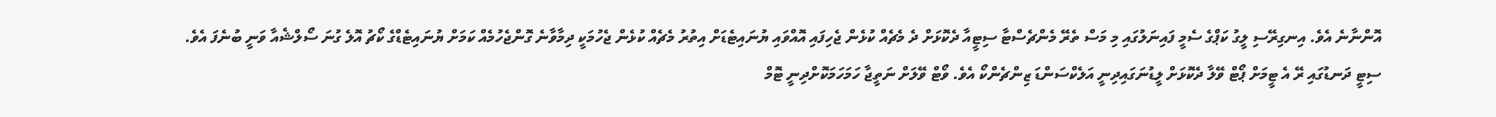އޮންނާނެ އެވެ. އިނގިރޭސި ލީގު ކަޕްގެ ސެމީ ފައިނަލުގައި މި މަސް ތެރޭ މެންޗެސްޓާ ސިޓީއާ ދެކޮޅަށް ދެ މެޗެއް ކުޅެން ޖެހިފައި އޮއްވައި ޔުނައިޓެޑަށް އިތުރު މެޗެއް ކުޅެން ޖެހުމަކީ ދިމާވާނެ ގޮންޖެހުމެއް ކަމަށް ޔުނައިޓެޑްގެ ކޯޗު އޮލެ ގުނަ ސޯލްޝެއާ ވަނީ ބުނެފަ އެވެ.
ސިޓީ ދަނޑުގައި ރޭ އެ ޓީމަށް ޕޯޓް ވޭލާ ދެކޮޅަށް ލީޑުނަގައިދިނީ އަލެކްސަންޑަ ޒިންޗެންކޯ އެވެ. ވޯޓް ވޭލަށް ނަތީޖާ ހަމަހަމަކޮށްދިނީ ޓޮމް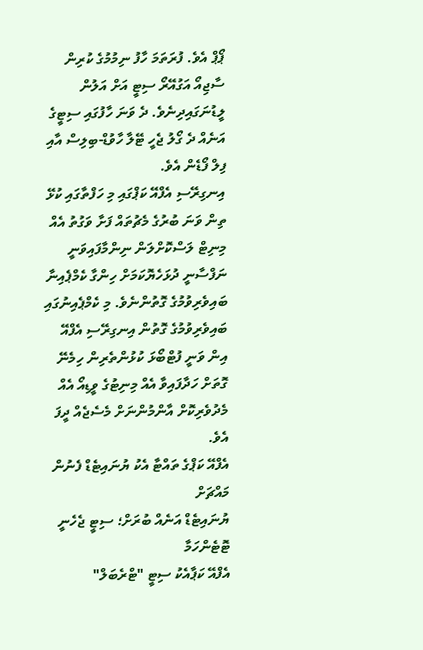ޕޯޕް އެވެ. ފުރަތަމަ ހާފު ނިމުމުގެ ކުރިން ސާޖިއޯ އަގުއޭރޯ ސިޓީ އަށް އަލުން ލީޑުނަގައިދިނެވެ. ދެ ވަނަ ހާފުގައި ސިޓީގެ އަނެއް ދެ ގޯލު ޖެހީ ޓޭލާ ހާވުޑް-ބިލިސް އާއި ފިލް ފޯޑެން އެވެ.
އިނގިރޭސި އެފްއޭ ކަޕްގައި މި ހަފްތާގައި ކުޅޭ ތިން ވަނަ ބުރުގެ މެޗުތައް ފަށާ ވަގުތު އެއް މިނިޓް ލަސްކޮށްލަން ނިންމާފައިވަނީ ނަފްސާނީ ދުޅަހެޔޮކަމަށް ހިންގާ ކެމްޕެއިނާ ބައިވެރިވުމުގެ ގޮތުންނެވެ. މި ކެމްޕެއިނުގައި ބައިވެރިވުމުގެ ގޮތުން އިނގިރޭސި އެފްއޭ އިން ވަނީ ފުޓްބޯޅަ ކުޅުންތެރިން ހިމެނޭ ގޮތަށް ހަދާފައިވާ އެއް މިނިޓުގެ ވީޑިއޯ އެއް މެދުވެރިކޮށް އާންމުންނަށް މެސެޖެއް ދީފަ އެވެ.
އެފްއޭ ކަޕްގެ ތައްޓާ އެކު ޔުނައިޓެޑް ފެނުން މައްޗަށް
ޔުނައިޓެޑް އަނެއް ބުރަށް؛ ސިޓީ ޖެހެނީ ޓޮޓެންހަމާ
އެފްއޭ ކަޕާއެކު ސިޓީ "ޓްރެބަލް"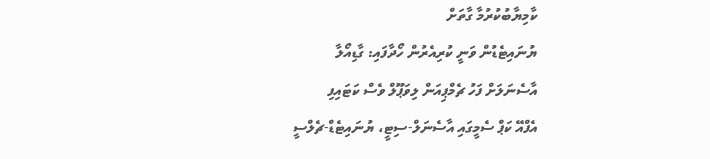ކާމިޔާބުކުރުމާ ގާތަށް
ޔުނައިޓެޑުން ވަނީ ކުރިއެރުން ހޯދާފައި: ގާޑިއޯލާ
އާސެނަލަށް ފަހު ޗެމްޕިއަން ލިވަޕޫލް ވެސް ކަޓައިފި
އެފްއޭ ކަޕް ސެމީގައި އާސެނަލް-ސިޓީ، ޔުނައިޓެޑް-ޗެލްސީ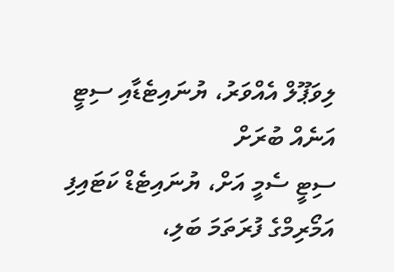ލިވަޕޫލް އެއްވަރު، ޔުނައިޓެޑާއި ސިޓީ އަނެއް ބުރަށް
ސިޓީ ސެމީ އަށް، ޔުނައިޓެޑް ކަޓައިފި
އަމޯރިމްގެ ފުރަތަމަ ބަލި،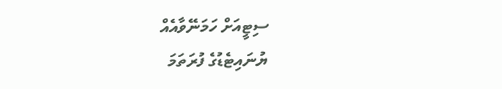ސިޓީއަށް ހަމަނޭވާއެއް
ޔުނައިޓެޑުގެ ފުރަތަމަ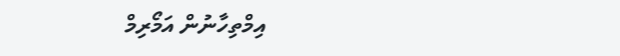އިމްތިހާނުން އަމޯރިމް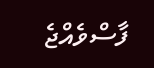ފާސްވެއްޖެ